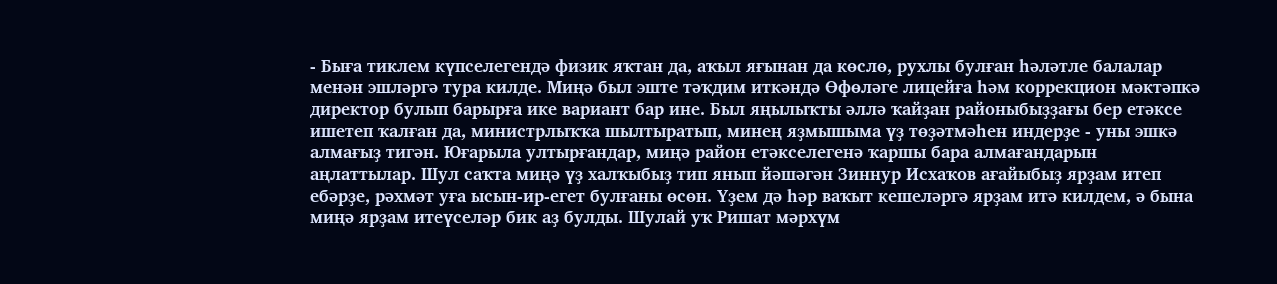- Быға тиклем күпселегендә физик яҡтан да, аҡыл яғынан да көслө, рухлы булған һәләтле балалар менән эшләргә тура килде. Миңә был эште тәҡдим иткәндә Өфөләге лицейға һәм коррекцион мәктәпкә директор булып барырға ике вариант бар ине. Был яңылыҡты әллә ҡайҙан районыбыҙҙағы бер етәксе ишетеп ҡалған да, министрлыҡҡа шылтыратып, минең яҙмышыма үҙ төҙәтмәһен индерҙе - уны эшкә алмағыҙ тигән. Юғарыла ултырғандар, миңә район етәкселегенә ҡаршы бара алмағандарын аңлаттылар. Шул саҡта миңә үҙ халҡыбыҙ тип янып йәшәгән Зиннур Исхаҡов ағайыбыҙ ярҙам итеп ебәрҙе, рәхмәт уға ысын-ир-егет булғаны өсөн. Үҙем дә һәр ваҡыт кешеләргә ярҙам итә килдем, ә бына миңә ярҙам итеүселәр бик аҙ булды. Шулай уҡ Ришат мәрхүм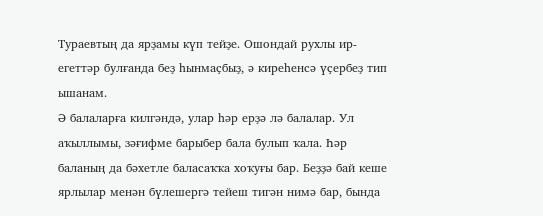Тураевтың да ярҙамы күп тейҙе. Ошондай рухлы ир-егеттәр булғанда беҙ һынмаҫбыҙ, ә киреһенсә үҫербеҙ тип ышанам.
Ә балаларға килгәндә, улар һәр ерҙә лә балалар. Ул аҡыллымы, зәғифме барыбер бала булып ҡала. Һәр баланың да бәхетле баласаҡҡа хоҡуғы бар. Беҙҙә бай кеше ярлылар менән бүлешергә тейеш тигән нимә бар, бында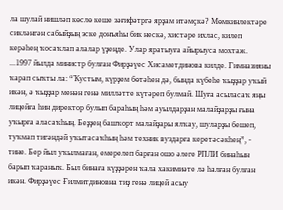ла шулай нишләп көслө кеше зәғифәтргә ярҙам итәмҫкә? Мөмкинлектәре сикләнгән сабыйҙың эске донъяһы бик нескә, хистәре ихлас, килеп керәһең ҡосаҡлап алалар үҙеңде. Улар яратыуға айырыуса мохтаж.
...1997 йылда министр булған Фирҙәүес Хисаметдинова килде. Гимназияны ҡарап сыҡты ла: “Ҡустым, күрҙем бөтәһен дә, бында күбеһе ҡыҙҙар уҡый икән, ә ҡыҙҙар менән генә милләтте күтәреп булмай. Шуға асыласаҡ яңы лицейға һин директор булып бараһың һәм ауылдарҙан малайҙарҙы ғына уҡырға аласаҡһың. Беҙҙең башҡорт малайҙары ялҡау, шуларҙы бешеп, туҡмап тигәндәй уҡытасаҡһың һәм техник вуздарға керетәсәкһең”, - тине. Бер йыл уҡылмаған, емерелеп барған ошо әлеге РПЛИ бинаһын барып ҡараныҡ. Был бинаға күҙҙәрен ҡала хакимиәте лә һалған булған икән. Фирҙәүес Ғилмитдиновна тиҙ генә лицей асыу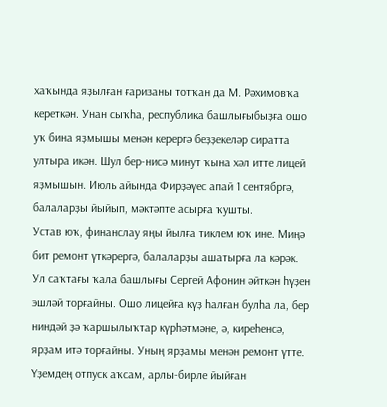хаҡында яҙылған ғаризаны тотҡан да М. Рәхимовҡа кереткән. Унан сыҡһа, республика башлығыбыҙға ошо уҡ бина яҙмышы менән керергә беҙҙекеләр сиратта ултыра икән. Шул бер-нисә минут ҡына хәл итте лицей яҙмышын. Июль айында Фирҙәүес апай 1 сентябргә, балаларҙы йыйып, мәктәпте асырға ҡушты.
Устав юҡ, финанслау яңы йылға тиклем юҡ ине. Миңә бит ремонт үткәрергә, балаларҙы ашатырға ла кәрәк. Ул саҡтағы ҡала башлығы Сергей Афонин әйткән һүҙен эшләй торғайны. Ошо лицейға күҙ һалған булһа ла, бер ниндәй ҙә ҡаршылыҡтар күрһәтмәне, ә, киреһенсә, ярҙам итә торғайны. Уның ярҙамы менән ремонт үтте. Үҙемдең отпуск аҡсам, арлы-бирле йыйған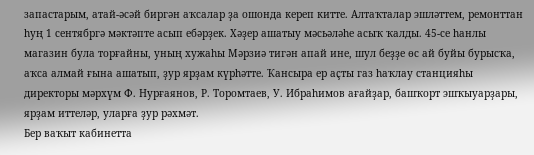запастарым, атай-әсәй биргән аҡсалар ҙа ошонда кереп китте. Алтаҡталар эшләттем, ремонттан һуң 1 сентябргә мәктәпте асып ебәрҙек. Хәҙер ашатыу мәсьәләһе асыҡ ҡалды. 45-се һанлы магазин була торғайны, уның хужаһы Мәрзиә тигән апай ине, шул беҙҙе өс ай буйы бурысҡа, аҡса алмай ғына ашатып, ҙур ярҙам күрһәтте. Ҡансыра ер аҫты газ һаҡлау станцияһы директоры мәрхүм Ф. Нурғаянов, Р. Торомтаев, У. Ибраһимов ағайҙар, башҡорт эшҡыуарҙары, ярҙам иттеләр, уларға ҙур рәхмәт.
Бер ваҡыт кабинетта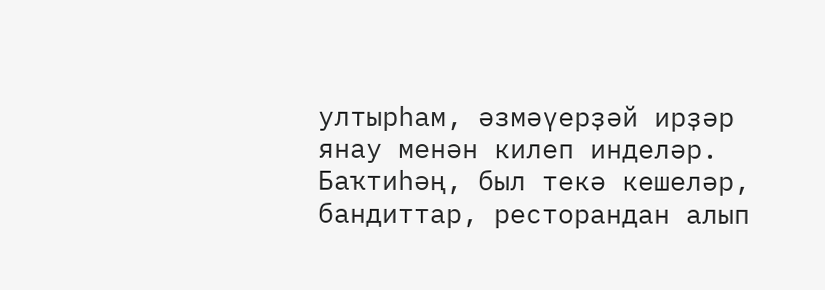ултырһам, әзмәүерҙәй ирҙәр янау менән килеп инделәр. Баҡтиһәң, был текә кешеләр, бандиттар, ресторандан алып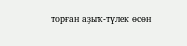торған аҙыҡ-түлек өсөн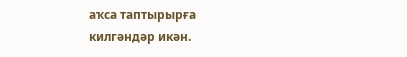аҡса таптырырға килгәндәр икән.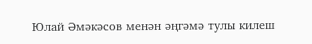Юлай Әмәкәсов менән әңгәмә тулы килеш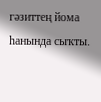гәзиттең йома һанында сыҡты.